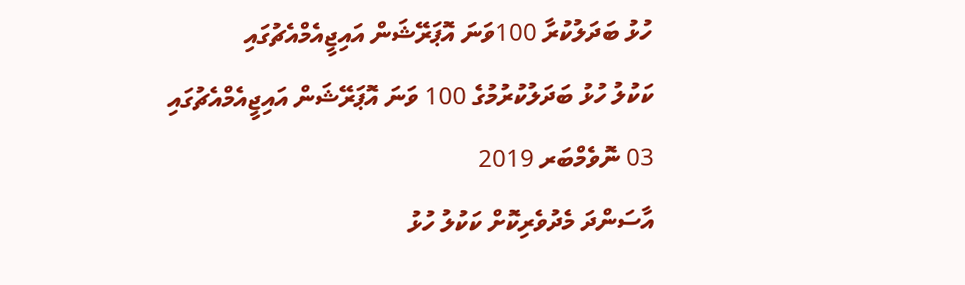ހުޅު ބަދަލުކުރާ 100ވަނަ އޮޕަރޭޝަން އައިޖީއެމްއެޗުގައި
ކަކުލު ހުޅު ބަދަލުކުރުމުގެ 100 ވަނަ އޮޕަރޭޝަން އައިޖީއެމްއެޗުގައި
03 ނޮވެމްބަރ 2019
އާސަންދަ މެދުވެރިކޮށް ކަކުލު ހުޅު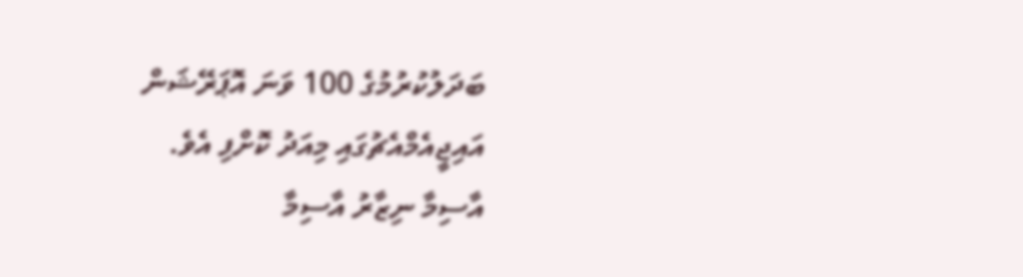ބަދަލުކުރުމުގެ 100 ވަނަ އޮޕަރޭޝަން އައިޖީއެމްއެޗުގައި މިއަދު ކޮށްފި އެވެ.
އާސިމާ ނިޒާރު އާސިމާ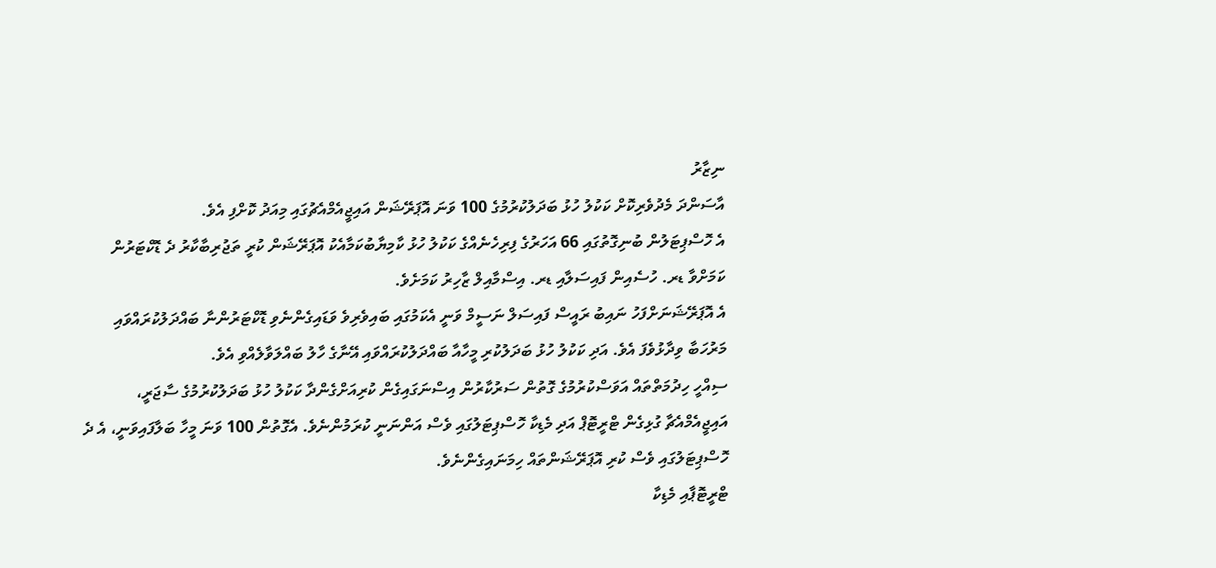ނިޒާރު
އާސަންދަ މެދުވެރިކޮށް ކަކުލު ހުޅު ބަދަލުކުރުމުގެ 100 ވަނަ އޮޕަރޭޝަން އައިޖީއެމްއެޗުގައި މިއަދު ކޮށްފި އެވެ.
އެ ހޮސްޕިޓަލުން ބުނިގޮތުގައި 66 އަހަރުގެ ފިރިހެނެއްގެ ކަކުލު ހުޅު ކާމިޔާބުކަމާއެކު އޮޕަރޭޝަން ކުރީ ތަޖުރިބާކާރު ދެ ޑޮކްޓަރުން ކަމަށްވާ ޑރ. ހުސެއިން ފައިސަލާއި ޑރ. އިސްމާއިލް ޒާހިރު ކަމަށެވެ.
އެ އޮޕަރޭޝަނަށްފަހު ނައިބު ރައީސް ފައިސަލް ނަސީމް ވަނީ އެކަމުގައި ބައިވެރިވެ ވަޑައިގެންނެވި ޑޮކްޓަރުންނާ ބައްދަލުކުރައްވައި މަރުހަބާ ވިދާޅުވެފަ އެވެ. އަދި ކަކުލު ހުޅު ބަދަލުކުރި މީހާއާ ބައްދަލުކުރައްވައި އޭނާގެ ހާލު ބައްލަވާލެއްވި އެވެ.
ސިއްހީ ހިދުމަތްތައް އަވަސްކުރުމުގެ ގޮތުން ސަރުކާރުން އިސްނަގައިގެން ކުރިއަށްގެންދާ ކަކުލު ހުޅު ބަދަލުކުރުމުގެ ސާޖަރީ، އައިޖީއެމްއެޗާ ގުޅިގެން ޓްރީޓޮޕް އަދި މެޑިކާ ހޮސްޕިޓަލުގައި ވެސް އަންނަނީ ކުރަމުންނެވެ. އެގޮތުން 100 ވަނަ މީހާ ބަލާފައިވަނީ، އެ ދެ ހޮސްޕިޓަލުގައި ވެސް ކުރި އޮޕަރޭޝަންތައް ހިމަނައިގެންނެވެ.
ޓްރީޓޮޕާއި މެޑިކާ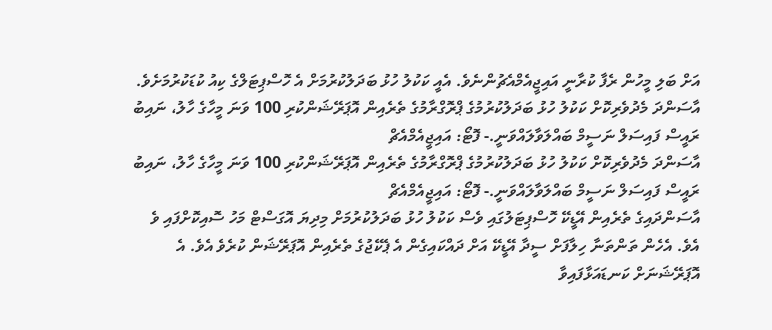އަށް ބަލި މީހުން ރެފާ ކުރާނީ އައިޖީއެމްއެޗުންނެވެ. އެއީ ކަކުލު ހުޅު ބަދަލުކުރުމަށް އެ ހޮސްޕިޓަލްގެ ކިއު ކުޑަކުރުމަށެވެ.
އާސަންދަ މެދުވެރިކޮށް ކަކުލު ހުޅު ބަދަލުކުރުމުގެ ޕްރޮގްރާމުގެ ތެރެއިން އޮޕަރޭޝަންކުރި 100 ވަނަ މީހާގެ ހާލު، ނައިބު ރައީސް ފައިސަލް ނަސީމް ބައްލަވާލައްވަނީ.- ފޮޓޯ: އައިޖީއެމްއެޗް
އާސަންދަ މެދުވެރިކޮށް ކަކުލު ހުޅު ބަދަލުކުރުމުގެ ޕްރޮގްރާމުގެ ތެރެއިން އޮޕަރޭޝަންކުރި 100 ވަނަ މީހާގެ ހާލު، ނައިބު ރައީސް ފައިސަލް ނަސީމް ބައްލަވާލައްވަނީ.- ފޮޓޯ: އައިޖީއެމްއެޗް
އާސަންދައިގެ ތެރެއިން އޭޑީކޭ ހޮސްޕިޓަލުގައި ވެސް ކަކުލު ހުޅު ބަދަލުކުރުމަށް މިދިޔަ އޮގަސްޓް މަހު ސޮއިކޮށްފައި ވެ އެވެ. އެހެން ތަންތަނާ ހިލާފަށް ސީދާ އޭޑީކޭ އަށް ދައްކައިގެން އެ ޕެކޭޖުގެ ތެރެއިން އޮޕަރޭޝަން ކުރެވެ އެވެ. އެ އޮޕަރޭޝަނަށް ކަނޑައަޅާފައިވާ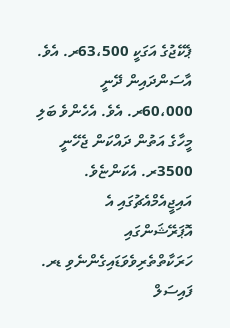ޕެކޭޖުގެ އަގަކީ 63،500ރ. އެވެ. އާސަންދައިން ދޭނީ 60،000ރ. އެވެ. އެހެންވެ ބަލި މީހާގެ އަތުން ދައްކަން ޖެހޭނީ 3500ރ. އެކަންޏެވެ.
އައިޖީއެމްއެޗުގައި އެ އޮޕަރޭޝަންގައި ހަރަކާތްތެރިވެވަޑައިގެންނެވި ޑރ. ފައިސަލް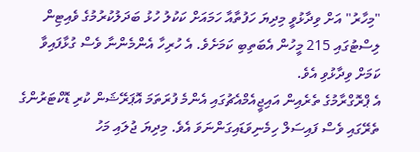"މިހާރު" އަށް ވިދާޅުވީ މިދިޔަ ހަފުތާއާ ހަމައަށް ކަކުލު ހުޅު ބަދަލުކުރުމުގެ ވެއިޓިން ލިސްޓުގައި 215 މީހުން އެބަތިބި ކަމަށެވެ. އެ ހުރިހާ އެންމެންނާ ވެސް ގުޅާފައިވާ ކަމަށް ވިދާޅުވި އެވެ.
އެ ޕްރޮގްރާމުގެ ތެރެއިން އައިޖީއެމްއެޗުގައި އެންމެ ފުރަތަމަ އޮޕަރޭޝަން ކުރި ޑޮކްޓަރުންގެ ތެރޭގައި ވެސް ފައިސަލް ހިމެނިވަޑައިގަންނަވަ އެވެ. މިދިޔަ ޖުލައި މަހު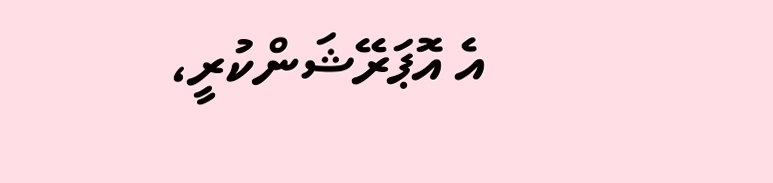އެ އޮޕަރޭޝަންކުރީ،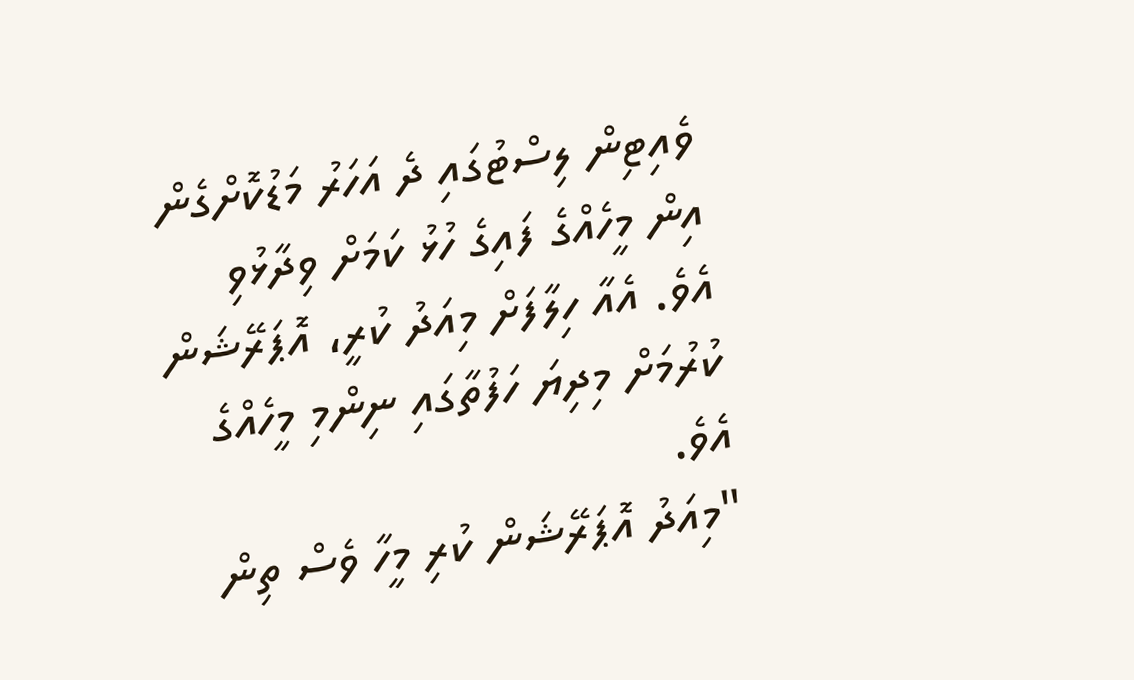ވެއިޓިން ލިސްޓުގައި ދެ އަހަރު މަޑުކޮށްގެން އިން މީހެއްގެ ފައިގެ ހުޅު ކަމަށް ވިދާޅުވި އެވެ. އެއާ ހިލާފަށް މިއަދު ކުރީ، އޮޕަރޭޝަން ކުރުމަށް މިދިޔަ ހަފުތާގައި ނިންމި މީހެއްގެ އެވެ.
"މިއަދު އޮޕަރޭޝަން ކުރި މީހާ ވެސް ތިން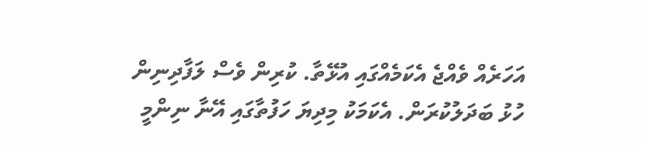އަހަރެއް ވެއްޖެ އެކަމެއްގައި އުޅޭތާ. ކުރިން ވެސް ލަފާދިނިން ހުޅު ބަދަލުކުރަން. އެކަމަކު މިދިޔަ ހަފުތާގައި އޭނާ ނިންމީ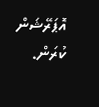އޮޕަރޭޝަން ކުރަން.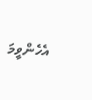އެހެންވީމަ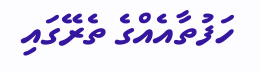ހަފުތާއެއްގެ ތެރޭގައި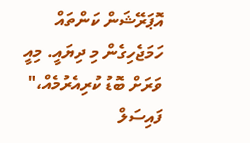އޮޕަރޭޝަން ކަންތައް ހަމަޖެހިގެން މި ދިޔައީ. މިއީ ވަރަށް ބޮޑު ކުރިއެރުމެއް،" ފައިސަލް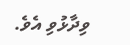ވިދާޅުވި އެވެ.